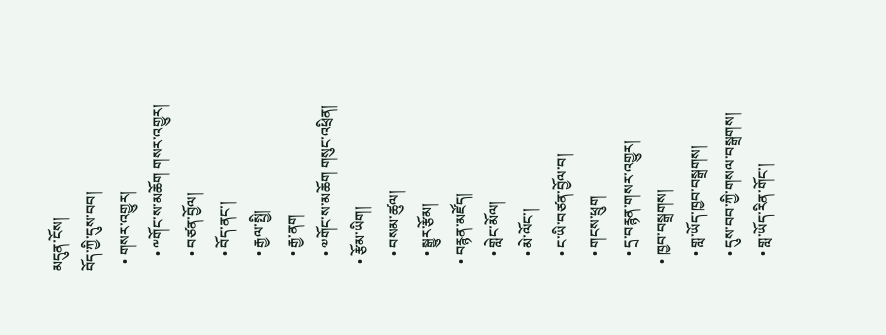མདུན་ངོས།
བོད་ཀྱི་དུས་བབ།
  • གསར་འགྱུར།
    • ༸གོང་ས་མཆོག གསར་འགྱུར།
    • བཙན་བྱོལ།
    • བོད་ནང་།
    • རྒྱལ་སྤྱི།
    • རྒྱ་ནག
    • ༧གོང་ས་མཆོག གསུང་འཕྲིན།
  • རྩོམ་ཡིག།
    • བསམ་ཚུལ།
    • སྒྱུར་རྩོམ།
  • བརྙན་མཛོད།
    • གླེང་མོལ།
    • མེ་ལོང་།
    • ང་ཡི་བཙན་བྱོལ་བ།
    • གངས་ཕྲུག
    • དྲ་བརྙན་གསར་འགྱུར།
  • ཁྱབ་བསྒྲགས།
    • གླ་ཡོད་ཁྱབ་བསྒྲགས།
    • དུས་བབ་ཀྱི་གསལ་བསྒྲགས།
    • གླ་ཡོད་རིན་གོང་།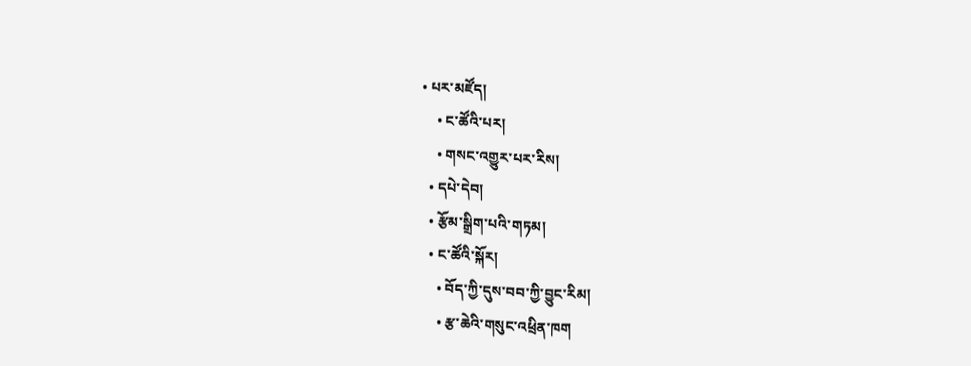• པར་མཛོད།
    • ང་ཚོའི་པར།
    • གསང་འགྱུར་པར་རིས།
  • དཔེ་དེབ།
  • རྩོམ་སྒྲིག་པའི་གཏམ།
  • ང་ཚོའི་སྐོར།
    • བོད་ཀྱི་དུས་བབ་ཀྱི་བྱུང་རིམ།
    • རྩ་ཆེའི་གསུང་འཕྲིན་ཁག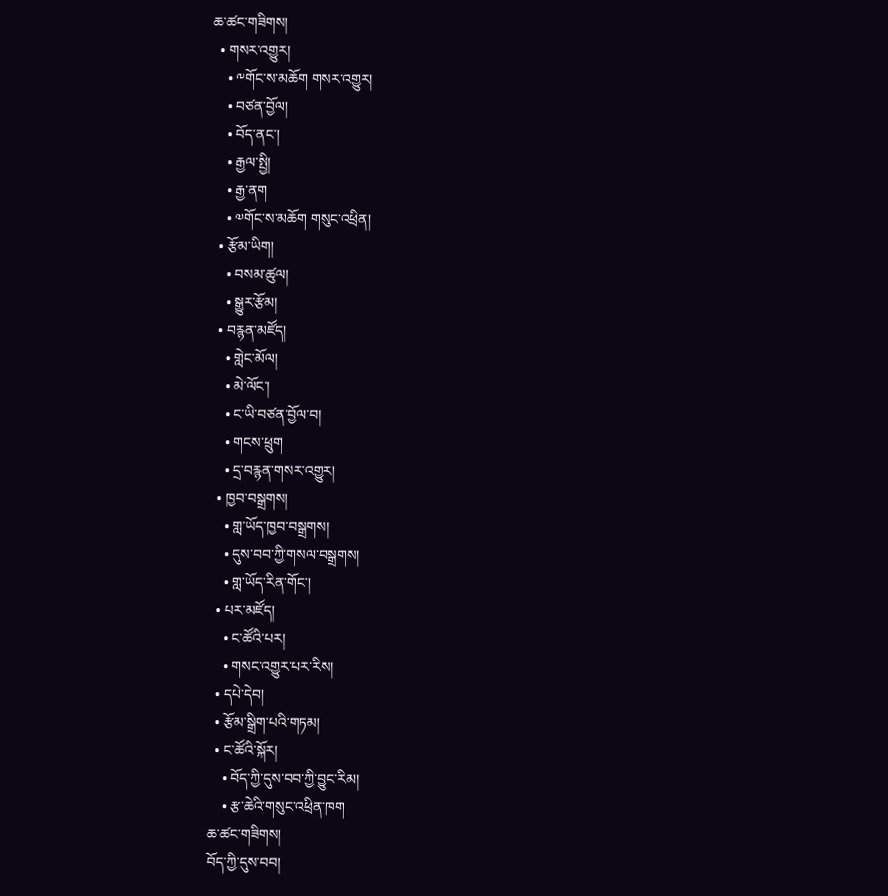ཆ་ཚང་གཟིགས།
  • གསར་འགྱུར།
    • ༸གོང་ས་མཆོག གསར་འགྱུར།
    • བཙན་བྱོལ།
    • བོད་ནང་།
    • རྒྱལ་སྤྱི།
    • རྒྱ་ནག
    • ༧གོང་ས་མཆོག གསུང་འཕྲིན།
  • རྩོམ་ཡིག།
    • བསམ་ཚུལ།
    • སྒྱུར་རྩོམ།
  • བརྙན་མཛོད།
    • གླེང་མོལ།
    • མེ་ལོང་།
    • ང་ཡི་བཙན་བྱོལ་བ།
    • གངས་ཕྲུག
    • དྲ་བརྙན་གསར་འགྱུར།
  • ཁྱབ་བསྒྲགས།
    • གླ་ཡོད་ཁྱབ་བསྒྲགས།
    • དུས་བབ་ཀྱི་གསལ་བསྒྲགས།
    • གླ་ཡོད་རིན་གོང་།
  • པར་མཛོད།
    • ང་ཚོའི་པར།
    • གསང་འགྱུར་པར་རིས།
  • དཔེ་དེབ།
  • རྩོམ་སྒྲིག་པའི་གཏམ།
  • ང་ཚོའི་སྐོར།
    • བོད་ཀྱི་དུས་བབ་ཀྱི་བྱུང་རིམ།
    • རྩ་ཆེའི་གསུང་འཕྲིན་ཁག
ཆ་ཚང་གཟིགས།
བོད་ཀྱི་དུས་བབ།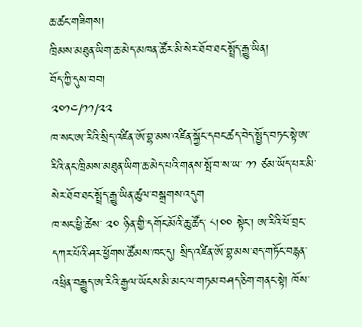ཆ་ཚང་གཟིགས།
ཁྲིམས་མཐུན་ཡིག་ཆ་མེད་མཁན་ཚོར་མི་སེར་ཐོབ་ཐང་སྤྲོད་རྒྱུ་ཡིན།
བོད་ཀྱི་དུས་བབ།
༢༠༡༤/༡༡/༢༢
ཁ་སང་ཨ་རིའི་སྲིད་འཛིན་ཨོ་བྷ་མས་འཛིན་སྐྱོང་དབང་ཚད་བེད་སྤྱོད་བཏང་སྟེ་ཨ་རིའི་ནང་ཁྲིམས་མཐུན་ཡིག་ཆ་མེད་པའི་གནས་སྤོ་བ་ས་ཡ་ ༡༡ ཙམ་ཡོད་པར་མི་སེར་ཐོབ་ཐང་སྤྲོད་རྒྱུ་ཡིན་ཚུལ་བསྒྲགས་འདུག
ཁ་སང་ཕྱི་ཚེས་ ༢༠ ཉིན་གྱི་དགོང་མོའི་ཆུ་ཚོད་ ༨།༠༠ སྟེང་། ཨ་རིའི་ཕོ་བྲང་དཀར་པོའི་ཤར་ཕྱོགས་ཚོམས་ཁང་དུ། སྲིད་འཛིན་ཨོ་བྷ་མས་ཐད་གཏོང་བརྙན་འཕྲིན་བརྒྱུད་ཨ་རིའི་རྒྱལ་ཡོངས་མི་མང་ལ་གཏམ་བཤད་ཅིག་གནང་སྟེ། ཁོས་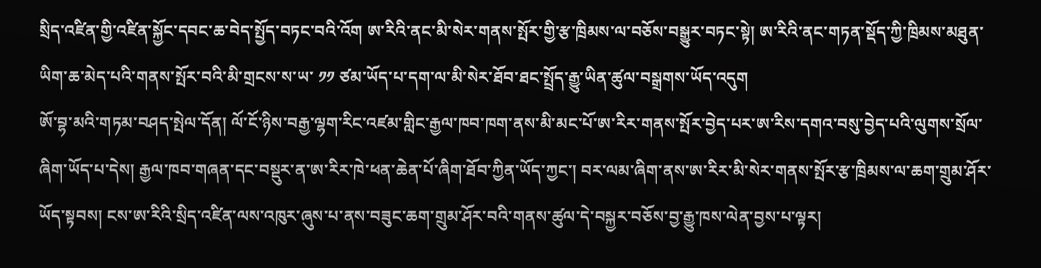སྲིད་འཛིན་གྱི་འཛིན་སྐྱོང་དབང་ཆ་བེད་སྤྱོད་བཏང་བའི་འོག ཨ་རིའི་ནང་མི་སེར་གནས་སྤོར་གྱི་རྩ་ཁྲིམས་ལ་བཅོས་བསྒྱུར་བཏང་སྟེ། ཨ་རིའི་ནང་གཏན་སྡོད་ཀྱི་ཁྲིམས་མཐུན་ཡིག་ཆ་མེད་པའི་གནས་སྤོར་བའི་མི་གྲངས་ས་ཡ་ ༡༡ ཙམ་ཡོད་པ་དག་ལ་མི་སེར་ཐོབ་ཐང་སྤྲོད་རྒྱུ་ཡིན་ཚུལ་བསྒྲགས་ཡོད་འདུག
ཨོ་བྷ་མའི་གཏམ་བཤད་སྤེལ་དོན། ལོ་ངོ་ཉིས་བརྒྱ་ལྷག་རིང་འཛམ་གླིང་རྒྱལ་ཁབ་ཁག་ནས་མི་མང་པོ་ཨ་རིར་གནས་སྤོར་བྱེད་པར་ཨ་རིས་དགའ་བསུ་བྱེད་པའི་ལུགས་སྲོལ་ཞིག་ཡོད་པ་དེས། རྒྱལ་ཁབ་གཞན་དང་བསྡུར་ན་ཨ་རིར་ཁེ་ཕན་ཆེན་པོ་ཞིག་ཐོབ་ཀྱིན་ཡོད་ཀྱང་། བར་ལམ་ཞིག་ནས་ཨ་རིར་མི་སེར་གནས་སྤོར་རྩ་ཁྲིམས་ལ་ཆག་གྲུམ་ཤོར་ཡོད་སྟབས། ངས་ཨ་རིའི་སྲིད་འཛིན་ལས་འཁུར་ཞུས་པ་ནས་བཟུང་ཆག་གྲུམ་ཤོར་བའི་གནས་ཚུལ་དེ་བསྐྱར་བཅོས་བྱ་རྒྱུ་ཁས་ལེན་བྱས་པ་ལྟར།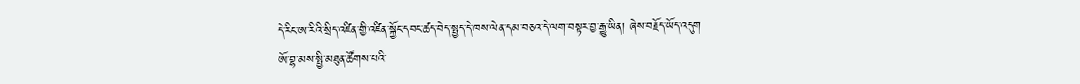དེ་རིང་ཨ་རིའི་སྲིད་འཛིན་གྱི་འཛིན་སྐྱོང་དབང་ཚད་བེད་སྤྱད་དེ་ཁས་ལེན་དམ་བཅའ་དེ་ལག་བསྟར་བྱ་རྒྱུ་ཡིན། ཞེས་བརྗོད་ཡོད་འདུག
ཨོ་བྷ་མས་སྤྱི་མཐུན་ཚོགས་པའི་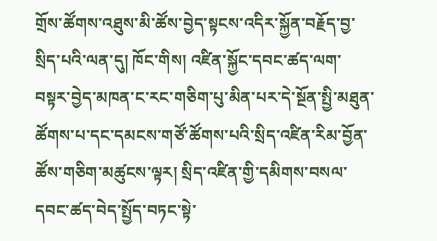གྲོས་ཚོགས་འཐུས་མི་ཚོས་བྱེད་སྟངས་འདིར་སྐྱོན་བརྗོད་བྱ་སྲིད་པའི་ལན་དུ། ཁོང་གིས། འཛིན་སྐྱོང་དབང་ཚད་ལག་བསྟར་བྱེད་མཁན་ང་རང་གཅིག་པུ་མིན་པར་དེ་སྔོན་སྤྱི་མཐུན་ཚོགས་པ་དང་དམངས་གཙོ་ཚོགས་པའི་སྲིད་འཛིན་རིམ་བྱོན་ཚོས་གཅིག་མཚུངས་ལྟར། སྲིད་འཛིན་གྱི་དམིགས་བསལ་དབང་ཚད་བེད་སྤྱོད་བཏང་སྟེ་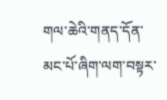གལ་ཆེའི་གནད་དོན་མང་པོ་ཞིག་ལག་བསྟར་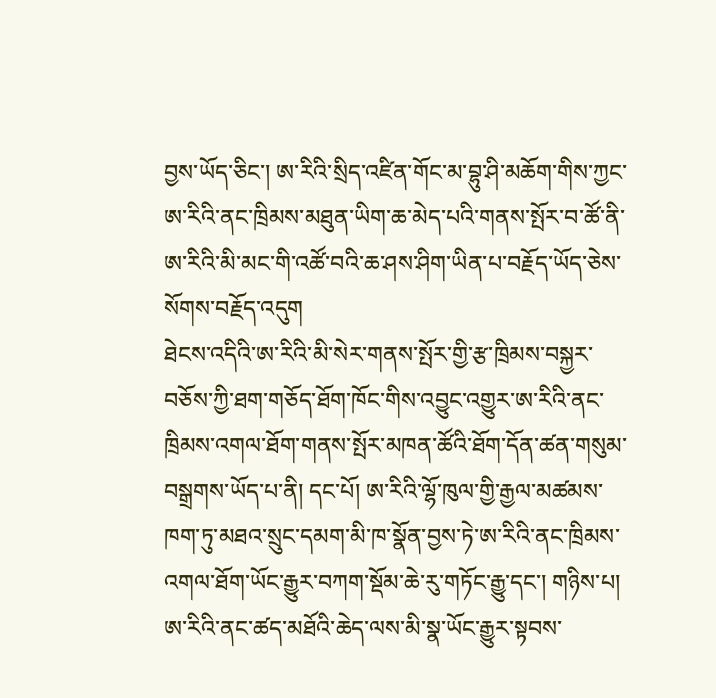བྱས་ཡོད་ཅིང་། ཨ་རིའི་སྲིད་འཛིན་གོང་མ་བྷུ་ཤི་མཆོག་གིས་ཀྱང་ཨ་རིའི་ནང་ཁྲིམས་མཐུན་ཡིག་ཆ་མེད་པའི་གནས་སྤོར་བ་ཚོ་ནི་ཨ་རིའི་མི་མང་གི་འཚོ་བའི་ཆ་ཤས་ཤིག་ཡིན་པ་བརྗོད་ཡོད་ཅེས་སོགས་བརྗོད་འདུག
ཐེངས་འདིའི་ཨ་རིའི་མི་སེར་གནས་སྤོར་གྱི་རྩ་ཁྲིམས་བསྐྱར་བཅོས་ཀྱི་ཐག་གཅོད་ཐོག་ཁོང་གིས་འབྱུང་འགྱུར་ཨ་རིའི་ནང་ཁྲིམས་འགལ་ཐོག་གནས་སྤོར་མཁན་ཚོའི་ཐོག་དོན་ཚན་གསུམ་བསྒྲགས་ཡོད་པ་ནི། དང་པོ། ཨ་རིའི་ལྷོ་ཁུལ་གྱི་རྒྱལ་མཚམས་ཁག་ཏུ་མཐའ་སྲུང་དམག་མི་ཁ་སྣོན་བྱས་ཏེ་ཨ་རིའི་ནང་ཁྲིམས་འགལ་ཐོག་ཡོང་རྒྱུར་བཀག་སྡོམ་ཆེ་རུ་གཏོང་རྒྱུ་དང་། གཉིས་པ། ཨ་རིའི་ནང་ཚད་མཐོའི་ཆེད་ལས་མི་སྣ་ཡོང་རྒྱུར་སྟབས་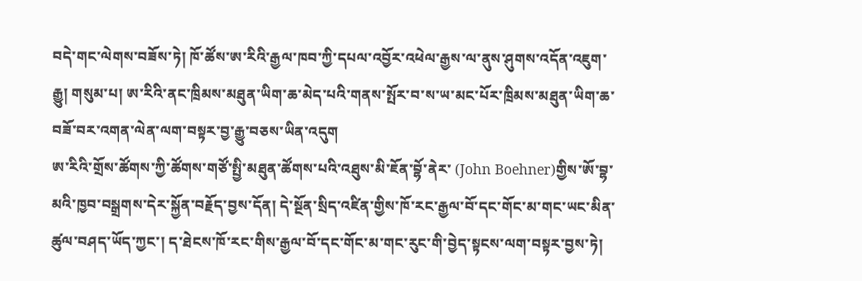བདེ་གང་ལེགས་བཟོས་ཏེ། ཁོ་ཚོས་ཨ་རིའི་རྒྱལ་ཁབ་ཀྱི་དཔལ་འབྱོར་འཕེལ་རྒྱས་ལ་ནུས་ཤུགས་འདོན་འཇུག་རྒྱུ། གསུམ་པ། ཨ་རིའི་ནང་ཁྲིམས་མཐུན་ཡིག་ཆ་མེད་པའི་གནས་སྤོར་བ་ས་ཡ་མང་པོར་ཁྲིམས་མཐུན་ཡིག་ཆ་བཟོ་བར་འགན་ལེན་ལག་བསྟར་བྱ་རྒྱུ་བཅས་ཡིན་འདུག
ཨ་རིའི་གྲོས་ཚོགས་ཀྱི་ཚོགས་གཙོ་སྤྱི་མཐུན་ཚོགས་པའི་འཐུས་མི་ཇོན་བྷོ་ནེར་ (John Boehner)གྱིས་ཨོ་བྷ་མའི་ཁྱབ་བསྒྲགས་དེར་སྐྱོན་བརྗོད་བྱས་དོན། དེ་སྔོན་སྲིད་འཛིན་གྱིས་ཁོ་རང་རྒྱལ་བོ་དང་གོང་མ་གང་ཡང་མིན་ཚུལ་བཤད་ཡོད་ཀྱང་། ད་ཐེངས་ཁོ་རང་གིས་རྒྱལ་བོ་དང་གོང་མ་གང་རུང་གི་བྱེད་སྟངས་ལག་བསྟར་བྱས་ཏེ།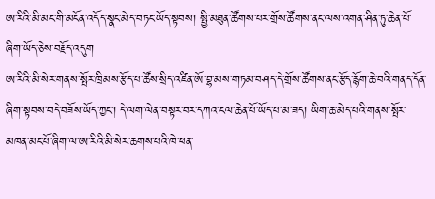ཨ་རིའི་མི་མང་གི་མངོན་འདོད་སྣང་མེད་བཏང་ཡོད་སྟབས། སྤྱི་མཐུན་ཚོགས་པར་གྲོས་ཚོགས་ནང་ལས་འགན་ཤིན་ཏུ་ཆེན་པོ་ཞིག་ཡོད་ཅེས་བརྗོད་འདུག
ཨ་རིའི་མི་སེར་གནས་སྤོར་ཁྲིམས་རྩོད་པ་ཚོས་སྲིད་འཛིན་ཨོ་བྷ་མས་གཏམ་བཤད་དེ་གྲོས་ཚོགས་ནང་རྩོད་རྙོག་ཆེ་བའི་གནད་དོན་ཞིག་སྟབས་བདེ་བཟོས་ཡོད་ཀྱང་། དེ་ལག་ལེན་བསྟར་བར་དཀའ་ངལ་ཆེན་པོ་ཡོད་པ་མ་ཟད། ཡིག་ཆ་མེད་པའི་གནས་སྤོར་མཁན་མང་པོ་ཞིག་ལ་ཨ་རིའི་མི་སེར་ཆགས་པའི་ཁེ་ཕན་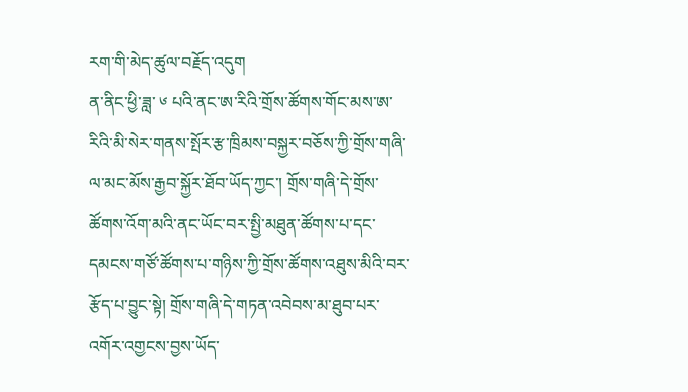རག་གི་མེད་ཚུལ་བརྗོད་འདུག
ན་ནིང་ཕྱི་ཟླ་ ༦ པའི་ནང་ཨ་རིའི་གྲོས་ཚོགས་གོང་མས་ཨ་རིའི་མི་སེར་གནས་སྤོར་རྩ་ཁྲིམས་བསྐྱར་བཅོས་ཀྱི་གྲོས་གཞི་ལ་མང་མོས་རྒྱབ་སྐྱོར་ཐོབ་ཡོད་ཀྱང་། གྲོས་གཞི་དེ་གྲོས་ཚོགས་འོག་མའི་ནང་ཡོང་བར་སྤྱི་མཐུན་ཚོགས་པ་དང་དམངས་གཙོ་ཚོགས་པ་གཉིས་ཀྱི་གྲོས་ཚོགས་འཐུས་མིའི་བར་རྩོད་པ་བྱུང་སྟེ། གྲོས་གཞི་དེ་གཏན་འབེབས་མ་ཐུབ་པར་འགོར་འགྱངས་བྱས་ཡོད་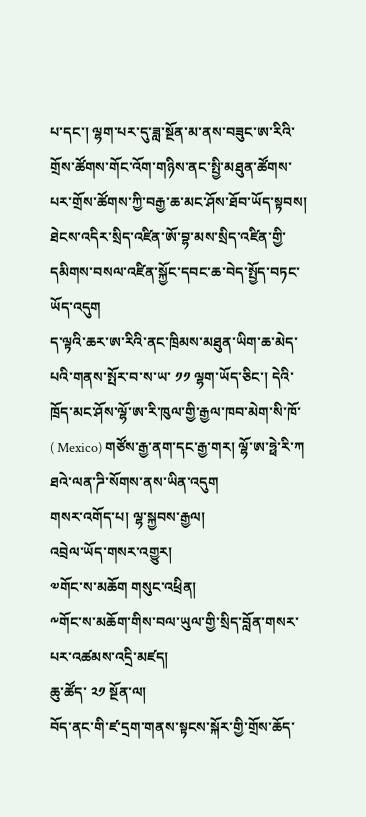པ་དང་། ལྷག་པར་དུ་ཟླ་སྔོན་མ་ནས་བཟུང་ཨ་རིའི་གྲོས་ཚོགས་གོང་འོག་གཉིས་ནང་སྤྱི་མཐུན་ཚོགས་པར་གྲོས་ཚོགས་ཀྱི་བརྒྱ་ཆ་མང་ཤོས་ཐོབ་ཡོད་སྟབས། ཐེངས་འདིར་སྲིད་འཛིན་ཨོ་བྷ་མས་སྲིད་འཛིན་གྱི་དམིགས་བསལ་འཛིན་སྐྱོང་དབང་ཆ་བེད་སྤྱོད་བཏང་ཡོད་འདུག
ད་ལྟའི་ཆར་ཨ་རིའི་ནང་ཁྲིམས་མཐུན་ཡིག་ཆ་མེད་པའི་གནས་སྤོར་བ་ས་ཡ་ ༡༡ ལྷག་ཡོད་ཅིང་། དེའི་ཁྲོད་མང་ཤོས་ལྷོ་ཨ་རི་ཁུལ་གྱི་རྒྱལ་ཁབ་མེག་སི་ཁོ་ ( Mexico) གཙོས་རྒྱ་ནག་དང་རྒྱ་གར། ལྷོ་ཨ་ཧྥེ་རི་ཀ ཐའེ་ལན་ཌི་སོགས་ནས་ཡིན་འདུག
གསར་འགོད་པ། ལྷ་སྐྱབས་རྒྱལ།
འབྲེལ་ཡོད་གསར་འགྱུར།
༧གོང་ས་མཆོག གསུང་འཕྲིན།
༸གོང་ས་མཆོག་གིས་བལ་ཡུལ་གྱི་སྲིད་བློན་གསར་པར་འཚམས་འདྲི་མཛད།
ཆུ་ཚོད་ ༢༡ སྔོན་ལ།
བོད་ནང་གི་ཛ་དྲག་གནས་སྟངས་སྐོར་གྱི་གྲོས་ཆོད་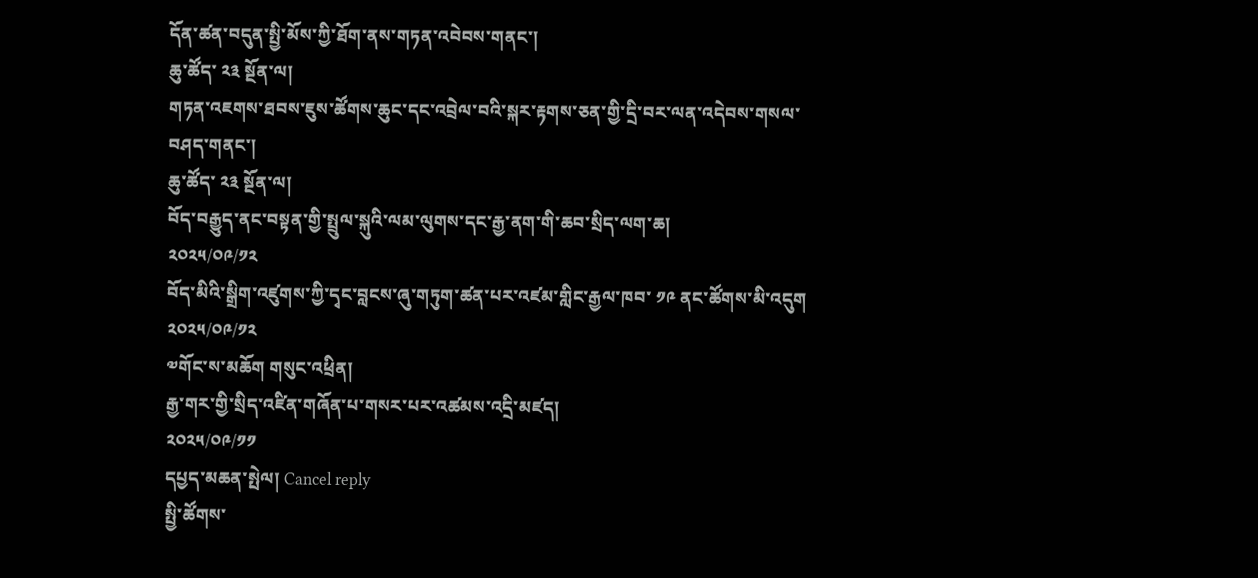དོན་ཚན་བདུན་སྤྱི་མོས་ཀྱི་ཐོག་ནས་གཏན་འབེབས་གནང་།
ཆུ་ཚོད་ ༢༣ སྔོན་ལ།
གཏན་འཇགས་ཐབས་ཇུས་ཚོགས་ཆུང་དང་འབྲེལ་བའི་སྐར་རྟགས་ཅན་གྱི་དྲི་བར་ལན་འདེབས་གསལ་བཤད་གནང་།
ཆུ་ཚོད་ ༢༣ སྔོན་ལ།
བོད་བརྒྱུད་ནང་བསྟན་གྱི་སྤྲུལ་སྐུའི་ལམ་ལུགས་དང་རྒྱ་ནག་གི་ཆབ་སྲིད་ལག་ཆ།
༢༠༢༥/༠༩/༡༢
བོད་མིའི་སྒྲིག་འཛུགས་ཀྱི་དྭང་བླངས་ཞུ་གཏུག་ཚན་པར་འཛམ་གླིང་རྒྱལ་ཁབ་ ༡༩ ནང་ཚོགས་མི་འདུག
༢༠༢༥/༠༩/༡༢
༧གོང་ས་མཆོག གསུང་འཕྲིན།
རྒྱ་གར་གྱི་སྲིད་འཛིན་གཞོན་པ་གསར་པར་འཚམས་འདྲི་མཛད།
༢༠༢༥/༠༩/༡༡
དཔྱད་མཆན་སྤེལ། Cancel reply
སྤྱི་ཚོགས་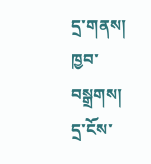དྲ་གནས།
ཁྱབ་བསྒྲགས།
དྲ་ངོས་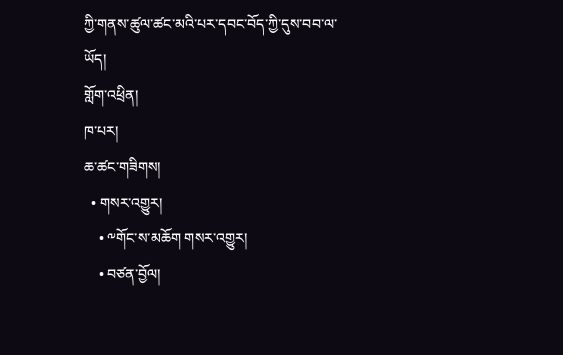ཀྱི་གནས་ཚུལ་ཚང་མའི་པར་དབང་བོད་ཀྱི་དུས་བབ་ལ་ཡོད།
གློག་འཕྲིན།
ཁ་པར།
ཆ་ཚང་གཟིགས།
  • གསར་འགྱུར།
    • ༸གོང་ས་མཆོག གསར་འགྱུར།
    • བཙན་བྱོལ།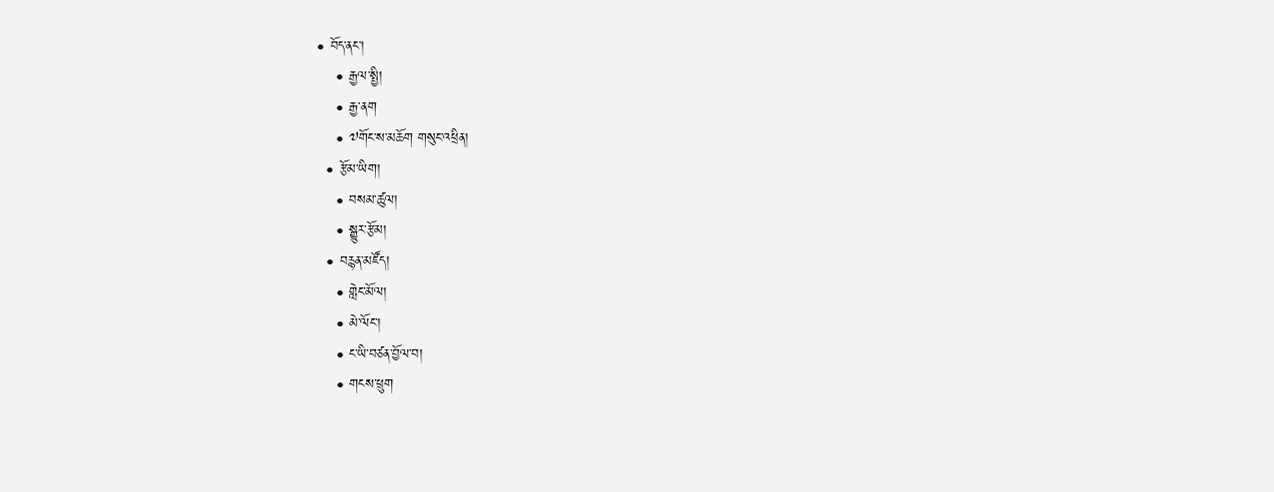• བོད་ནང་།
    • རྒྱལ་སྤྱི།
    • རྒྱ་ནག
    • ༧གོང་ས་མཆོག གསུང་འཕྲིན།
  • རྩོམ་ཡིག།
    • བསམ་ཚུལ།
    • སྒྱུར་རྩོམ།
  • བརྙན་མཛོད།
    • གླེང་མོལ།
    • མེ་ལོང་།
    • ང་ཡི་བཙན་བྱོལ་བ།
    • གངས་ཕྲུག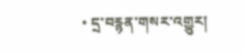• དྲ་བརྙན་གསར་འགྱུར།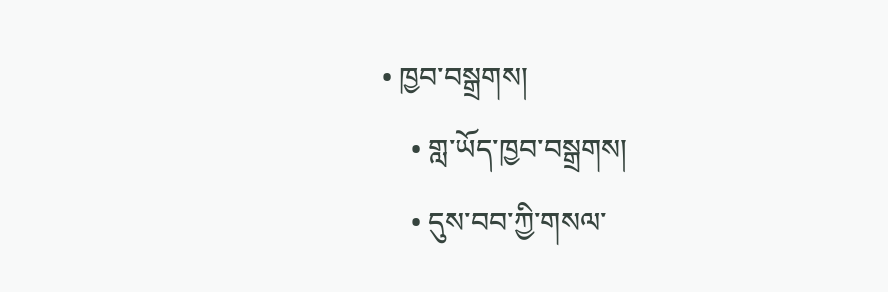• ཁྱབ་བསྒྲགས།
    • གླ་ཡོད་ཁྱབ་བསྒྲགས།
    • དུས་བབ་ཀྱི་གསལ་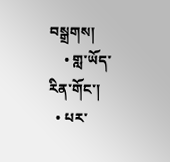བསྒྲགས།
    • གླ་ཡོད་རིན་གོང་།
  • པར་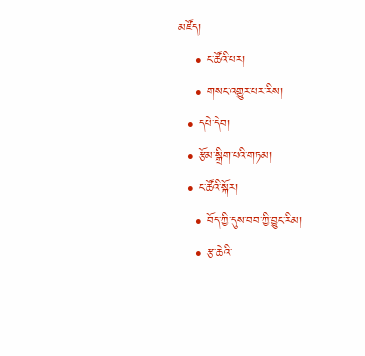མཛོད།
    • ང་ཚོའི་པར།
    • གསང་འགྱུར་པར་རིས།
  • དཔེ་དེབ།
  • རྩོམ་སྒྲིག་པའི་གཏམ།
  • ང་ཚོའི་སྐོར།
    • བོད་ཀྱི་དུས་བབ་ཀྱི་བྱུང་རིམ།
    • རྩ་ཆེའི་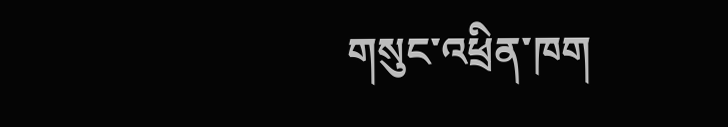གསུང་འཕྲིན་ཁག